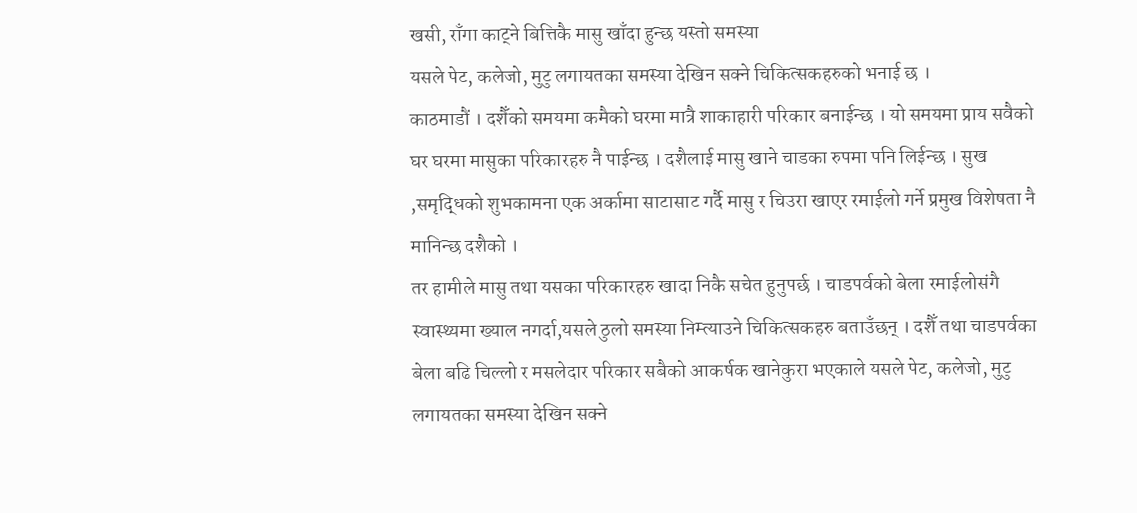खसी, राँगा काट्ने बित्तिकै मासु खाँदा हुन्छ यस्तो समस्या
यसले पेट, कलेजो, मुटु लगायतका समस्या देखिन सक्ने चिकित्सकहरुको भनाई छ ।
काठमाडौं । दशैँको समयमा कमैको घरमा मात्रै शाकाहारी परिकार बनाईन्छ । यो समयमा प्राय सवैको घर घरमा मासुका परिकारहरु नै पाईन्छ । दशैलाई मासु खाने चाडका रुपमा पनि लिईन्छ । सुख ,समृद्धिको शुभकामना एक अर्कामा साटासाट गर्दै मासु र चिउरा खाएर रमाईलो गर्ने प्रमुख विशेषता नै मानिन्छ दशैको ।
तर हामीले मासु तथा यसका परिकारहरु खादा निकै सचेत हुनुपर्छ । चाडपर्वको बेला रमाईलोसंगै स्वास्थ्यमा ख्याल नगर्दा,यसले ठुलो समस्या निम्त्याउने चिकित्सकहरु बताउँछन् । दशैँ तथा चाडपर्वका बेला बढि चिल्लो र मसलेदार परिकार सबैको आकर्षक खानेकुरा भएकाले यसले पेट, कलेजो, मुटु लगायतका समस्या देखिन सक्ने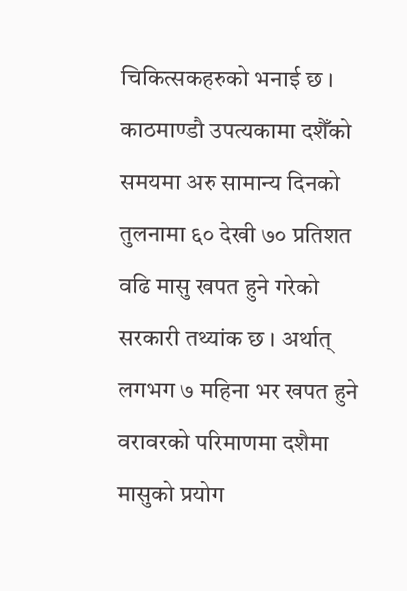चिकित्सकहरुको भनाई छ ।
काठमाण्डौ उपत्यकामा दशैँको समयमा अरु सामान्य दिनको तुलनामा ६० देखी ७० प्रतिशत वढि मासु खपत हुने गरेको सरकारी तथ्यांक छ । अर्थात् लगभग ७ महिना भर खपत हुने वरावरको परिमाणमा दशैमा मासुको प्रयोग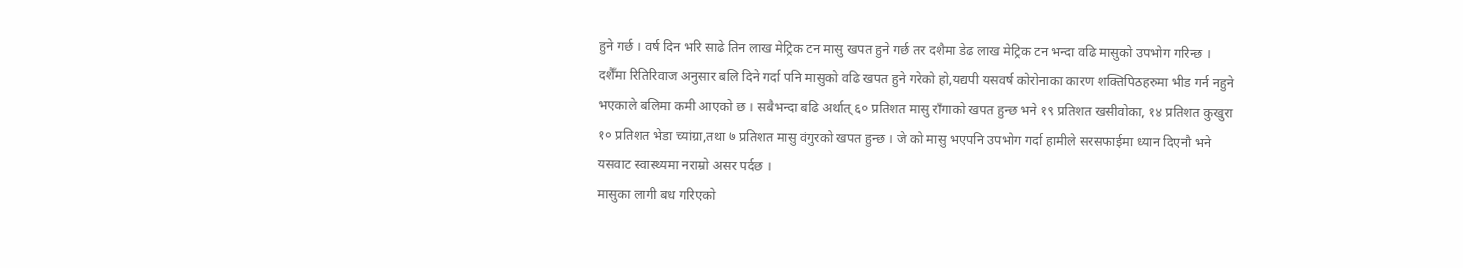हुने गर्छ । वर्ष दिन भरि साढे तिन लाख मेट्रिक टन मासु खपत हुने गर्छ तर दशैमा डेढ लाख मेट्रिक टन भन्दा वढि मासुको उपभोग गरिन्छ ।
दशैँमा रितिरिवाज अनुसार बलि दिने गर्दा पनि मासुको वढि खपत हुने गरेको हो,यद्यपी यसवर्ष कोरोनाका कारण शक्तिपिठहरुमा भीड गर्न नहुने भएकाले बलिमा कमी आएको छ । सबैभन्दा बढि अर्थात् ६० प्रतिशत मासु राँगाको खपत हुन्छ भने १९ प्रतिशत खसीवोका, १४ प्रतिशत कुखुरा १० प्रतिशत भेडा च्यांग्रा,तथा ७ प्रतिशत मासु वंगुरको खपत हुन्छ । जे को मासु भएपनि उपभोग गर्दा हामीले सरसफाईमा ध्यान दिएनौ भने यसवाट स्वास्थ्यमा नराम्रो असर पर्दछ ।
मासुका लागी बध गरिएको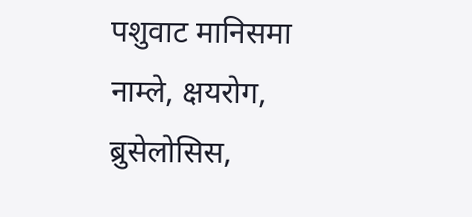पशुवाट मानिसमा नाम्ले, क्षयरोग, ब्रुसेलोसिस,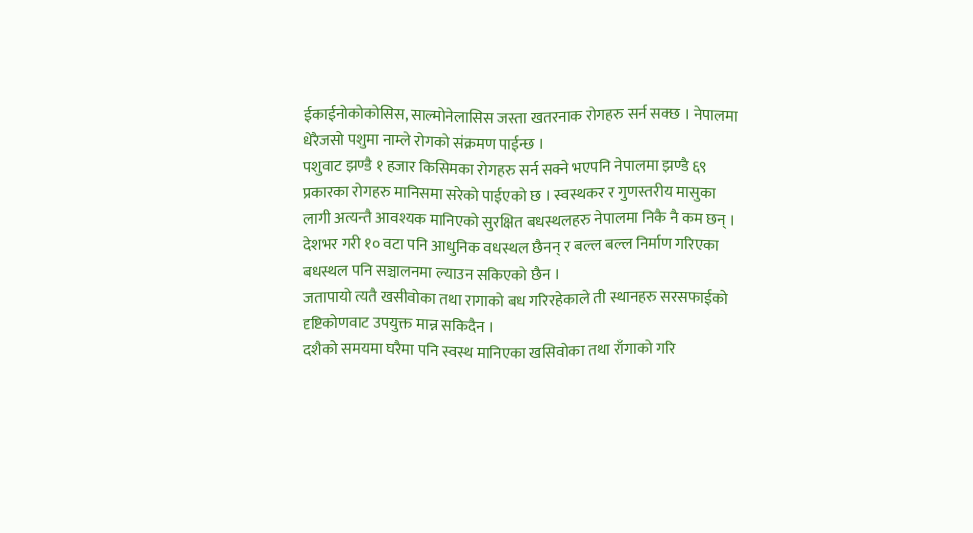ईकाईनोकोकोसिस, साल्मोनेलासिस जस्ता खतरनाक रोगहरु सर्न सक्छ । नेपालमा धेरैजसो पशुमा नाम्ले रोगको संक्रमण पाईन्छ ।
पशुवाट झण्डै १ हजार किसिमका रोगहरु सर्न सक्ने भएपनि नेपालमा झण्डै ६९ प्रकारका रोगहरु मानिसमा सरेको पाईएको छ । स्वस्थकर र गुणस्तरीय मासुका लागी अत्यन्तै आवश्यक मानिएको सुरक्षित बधस्थलहरु नेपालमा निकै नै कम छन् । देशभर गरी १० वटा पनि आधुनिक वधस्थल छैनन् र बल्ल बल्ल निर्माण गरिएका बधस्थल पनि सञ्चालनमा ल्याउन सकिएको छैन ।
जतापायो त्यतै खसीवोका तथा रागाको बध गरिरहेकाले ती स्थानहरु सरसफाईको दृष्टिकोणवाट उपयुक्त मान्न सकिदैन ।
दशैको समयमा घरैमा पनि स्वस्थ मानिएका खसिवोका तथा राँगाको गरि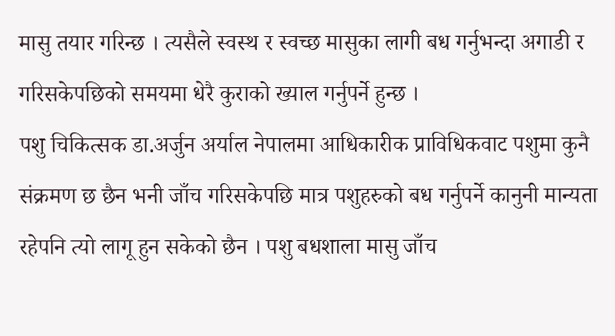मासु तयार गरिन्छ । त्यसैले स्वस्थ र स्वच्छ मासुका लागी बध गर्नुभन्दा अगाडी र गरिसकेपछिको समयमा धेरै कुराको ख्याल गर्नुपर्ने हुन्छ ।
पशु चिकित्सक डा.अर्जुन अर्याल नेपालमा आधिकारीक प्राविधिकवाट पशुमा कुनै संक्रमण छ छैन भनी जाँच गरिसकेपछि मात्र पशुहरुको बध गर्नुपर्ने कानुनी मान्यता रहेपनि त्यो लागू हुन सकेको छैन । पशु बधशाला मासु जाँच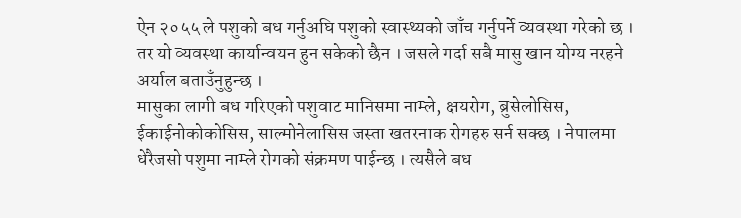ऐन २०५५ ले पशुको बध गर्नुअघि पशुको स्वास्थ्यको जाँच गर्नुपर्ने व्यवस्था गरेको छ । तर यो व्यवस्था कार्यान्वयन हुन सकेको छैन । जसले गर्दा सबै मासु खान योग्य नरहने अर्याल बताउँनुहुन्छ ।
मासुका लागी बध गरिएको पशुवाट मानिसमा नाम्ले, क्षयरोग, ब्रुसेलोसिस, ईकाईनोकोकोसिस, साल्मोनेलासिस जस्ता खतरनाक रोगहरु सर्न सक्छ । नेपालमा धेरैजसो पशुमा नाम्ले रोगको संक्रमण पाईन्छ । त्यसैले बध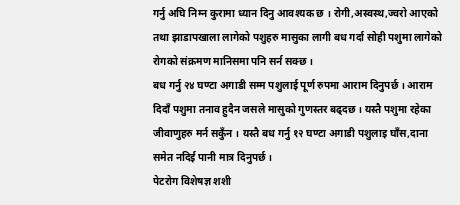गर्नु अघि निम्न कुरामा ध्यान दिनु आवश्यक छ । रोगी,अस्वस्थ,ज्वरो आएको तथा झाडापखाला लागेको पशुहरु मासुका लागी बध गर्दा सोही पशुमा लागेको रोगको संक्रमण मानिसमा पनि सर्न सक्छ ।
बध गर्नु २४ घण्टा अगाडी सम्म पशुलाई पूर्ण रुपमा आराम दिनुपर्छ । आराम दिदाँ पशुमा तनाव हुदैन जसले मासुको गुणस्तर बढ्दछ । यस्तै पशुमा रहेका जीवाणुहरु मर्न सकुँन । यस्तै बध गर्नु १२ घण्टा अगाडी पशुलाइ घाँस,दाना समेत नदिई पानी मात्र दिनुपर्छ ।
पेटरोग विशेषज्ञ शशी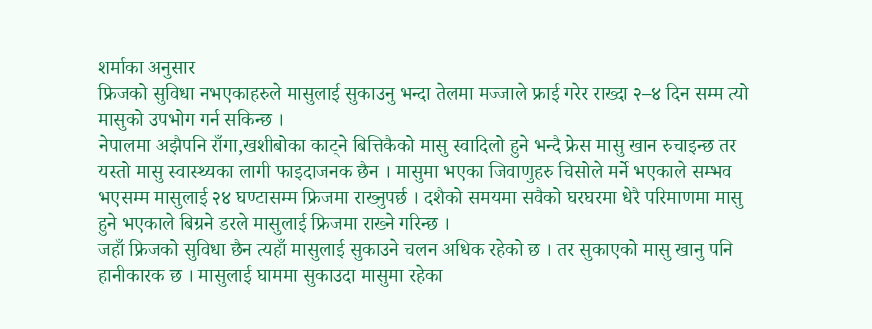शर्माका अनुसार
फ्रिजको सुविधा नभएकाहरुले मासुलाई सुकाउनु भन्दा तेलमा मज्जाले फ्राई गरेर राख्दा २–४ दिन सम्म त्यो मासुको उपभोग गर्न सकिन्छ ।
नेपालमा अझैपनि राँगा,खशीबोका काट्ने बित्तिकैको मासु स्वादिलो हुने भन्दै फ्रेस मासु खान रुचाइन्छ तर यस्तो मासु स्वास्थ्यका लागी फाइदाजनक छैन । मासुमा भएका जिवाणुहरु चिसोले मर्ने भएकाले सम्भव भएसम्म मासुलाई २४ घण्टासम्म फ्रिजमा राख्नुपर्छ । दशैको समयमा सवैको घरघरमा धेरै परिमाणमा मासु हुने भएकाले बिग्रने डरले मासुलाई फ्रिजमा राख्ने गरिन्छ ।
जहाँ फ्रिजको सुविधा छैन त्यहाँ मासुलाई सुकाउने चलन अधिक रहेको छ । तर सुकाएको मासु खानु पनि हानीकारक छ । मासुलाई घाममा सुकाउदा मासुमा रहेका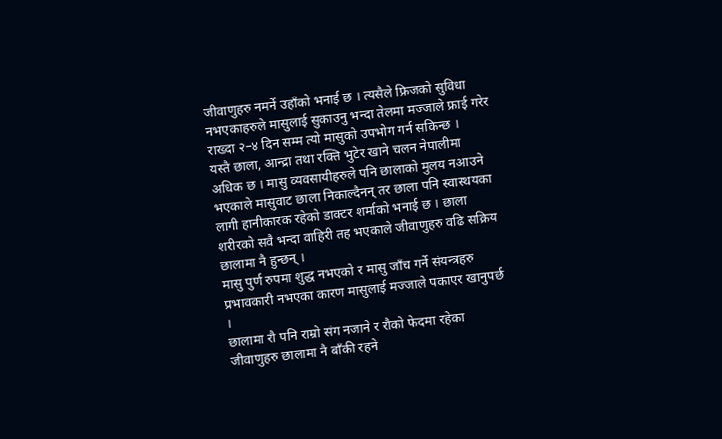जीवाणुहरु नमर्ने उहाँको भनाई छ । त्यसैले फ्रिजको सुविधा नभएकाहरुले मासुलाई सुकाउनु भन्दा तेलमा मज्जाले फ्राई गरेर राख्दा २–४ दिन सम्म त्यो मासुको उपभोग गर्न सकिन्छ ।
यस्तै छाला, आन्द्रा तथा रक्ति भुटेर खाने चलन नेपालीमा अधिक छ । मासु व्यवसायीहरुले पनि छालाको मुलय नआउने भएकाले मासुवाट छाला निकाल्दैनन् तर छाला पनि स्वास्थयका लागी हानीकारक रहेको डाक्टर शर्माको भनाई छ । छाला शरीरको सवै भन्दा वाहिरी तह भएकाले जीवाणुहरु वढि सक्रिय छालामा नै हुन्छन् ।
मासु पुर्ण रुपमा शुद्ध नभएको र मासु जाँच गर्ने संयन्त्रहरु प्रभावकारी नभएका कारण मासुलाई मज्जाले पकाएर खानुपर्छ ।
छालामा रौ पनि राम्रो संग नजाने र रौको फेदमा रहेका जीवाणुहरु छालामा नै बाँकी रहने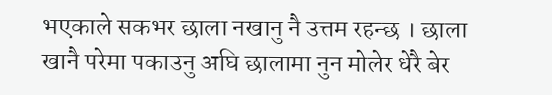भएकाले सकभर छाला नखानु नै उत्तम रहन्छ । छाला खानै परेमा पकाउनु अघि छालामा नुन मोलेर धेरै बेर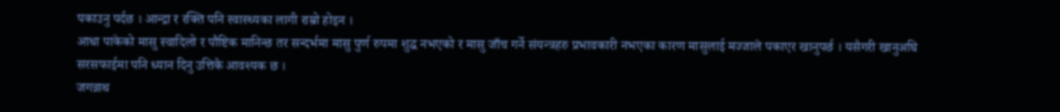पकाउनु पर्दछ । आन्द्रा र रक्ति पनि स्वास्थ्यका लागी राम्रो होइन ।
आधा पाकेको मासु स्वादिलो र पौष्टिक मानिन्छ तर सन्दर्भमा मासु पुर्ण रुपमा शुद्ध नभएको र मासु जाँच गर्ने संयन्त्रहरु प्रभावकारी नभएका कारण मासुलाई मज्जाले पकाएर खानुपर्छ । यसैगरी खानुअघि सरसफाईमा पनि ध्यान दिनु उत्तिकै आवश्यक छ ।
जगन्नाथ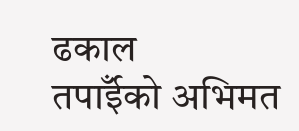ढकाल
तपाईँको अभिमत